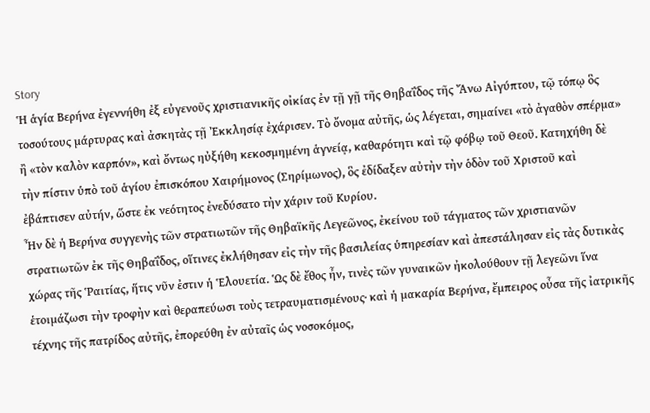Story
Ἡ ἁγία Βερήνα ἐγεννήθη ἐξ εὐγενοῦς χριστιανικῆς οἰκίας ἐν τῇ γῇ τῆς Θηβαΐδος τῆς Ἄνω Αἰγύπτου, τῷ τόπῳ ὃς τοσούτους μάρτυρας καὶ ἀσκητὰς τῇ Ἐκκλησίᾳ ἐχάρισεν. Τὸ ὄνομα αὐτῆς, ὡς λέγεται, σημαίνει «τὸ ἀγαθὸν σπέρμα» ἢ «τὸν καλὸν καρπόν», καὶ ὄντως ηὐξήθη κεκοσμημένη ἁγνείᾳ, καθαρότητι καὶ τῷ φόβῳ τοῦ Θεοῦ. Κατηχήθη δὲ τὴν πίστιν ὑπὸ τοῦ ἁγίου ἐπισκόπου Χαιρήμονος (Σηρίμωνος), ὃς ἐδίδαξεν αὐτὴν τὴν ὁδὸν τοῦ Χριστοῦ καὶ ἐβάπτισεν αὐτήν, ὥστε ἐκ νεότητος ἐνεδύσατο τὴν χάριν τοῦ Κυρίου.
Ἦν δὲ ἡ Βερήνα συγγενὴς τῶν στρατιωτῶν τῆς Θηβαϊκῆς Λεγεῶνος, ἐκείνου τοῦ τάγματος τῶν χριστιανῶν στρατιωτῶν ἐκ τῆς Θηβαΐδος, οἵτινες ἐκλήθησαν εἰς τὴν τῆς βασιλείας ὑπηρεσίαν καὶ ἀπεστάλησαν εἰς τὰς δυτικὰς χώρας τῆς Ῥαιτίας, ἥτις νῦν ἐστιν ἡ Ἑλουετία. Ὡς δὲ ἔθος ἦν, τινὲς τῶν γυναικῶν ἠκολούθουν τῇ λεγεῶνι ἵνα ἑτοιμάζωσι τὴν τροφὴν καὶ θεραπεύωσι τοὺς τετραυματισμένους· καὶ ἡ μακαρία Βερήνα, ἔμπειρος οὖσα τῆς ἰατρικῆς τέχνης τῆς πατρίδος αὐτῆς, ἐπορεύθη ἐν αὐταῖς ὡς νοσοκόμος,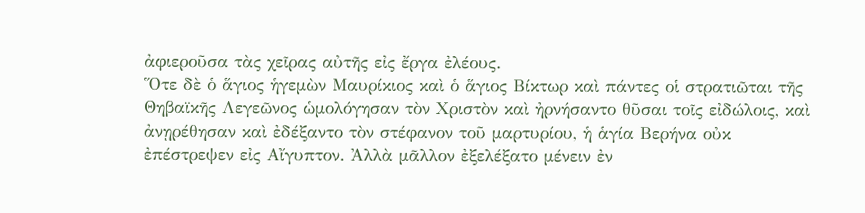ἀφιεροῦσα τὰς χεῖρας αὐτῆς εἰς ἔργα ἐλέους.
Ὅτε δὲ ὁ ἅγιος ἡγεμὼν Μαυρίκιος καὶ ὁ ἅγιος Βίκτωρ καὶ πάντες οἱ στρατιῶται τῆς Θηβαϊκῆς Λεγεῶνος ὡμολόγησαν τὸν Χριστὸν καὶ ἠρνήσαντο θῦσαι τοῖς εἰδώλοις, καὶ ἀνῃρέθησαν καὶ ἐδέξαντο τὸν στέφανον τοῦ μαρτυρίου, ἡ ἁγία Βερήνα οὐκ ἐπέστρεψεν εἰς Αἴγυπτον. Ἀλλὰ μᾶλλον ἐξελέξατο μένειν ἐν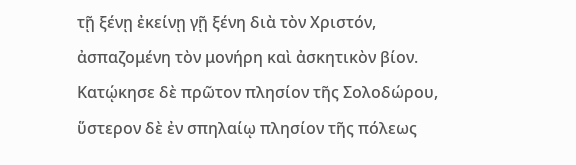τῇ ξένῃ ἐκείνῃ γῇ ξένη διὰ τὸν Χριστόν, ἀσπαζομένη τὸν μονήρη καὶ ἀσκητικὸν βίον. Κατῴκησε δὲ πρῶτον πλησίον τῆς Σολοδώρου, ὕστερον δὲ ἐν σπηλαίῳ πλησίον τῆς πόλεως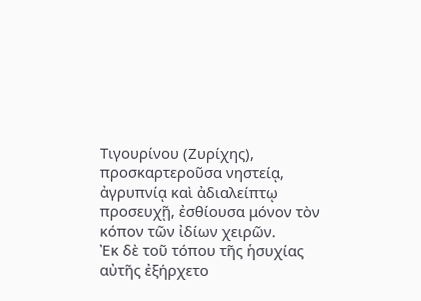Τιγουρίνου (Ζυρίχης), προσκαρτεροῦσα νηστείᾳ, ἀγρυπνίᾳ καὶ ἀδιαλείπτῳ προσευχῇ, ἐσθίουσα μόνον τὸν κόπον τῶν ἰδίων χειρῶν.
Ἐκ δὲ τοῦ τόπου τῆς ἡσυχίας αὐτῆς ἐξήρχετο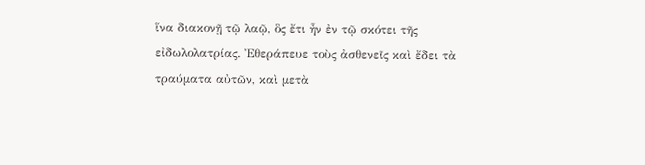ἵνα διακονῇ τῷ λαῷ, ὃς ἔτι ἦν ἐν τῷ σκότει τῆς εἰδωλολατρίας. Ἐθεράπευε τοὺς ἀσθενεῖς καὶ ἔδει τὰ τραύματα αὐτῶν, καὶ μετὰ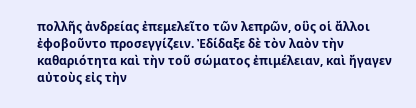πολλῆς ἀνδρείας ἐπεμελεῖτο τῶν λεπρῶν, οὓς οἱ ἄλλοι ἐφοβοῦντο προσεγγίζειν. Ἐδίδαξε δὲ τὸν λαὸν τὴν καθαριότητα καὶ τὴν τοῦ σώματος ἐπιμέλειαν, καὶ ἤγαγεν αὐτοὺς εἰς τὴν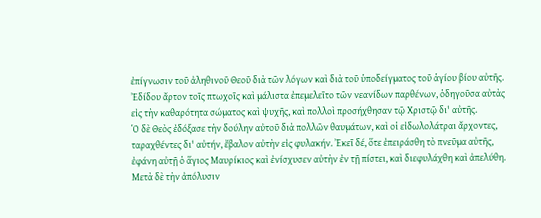ἐπίγνωσιν τοῦ ἀληθινοῦ Θεοῦ διὰ τῶν λόγων καὶ διὰ τοῦ ὑποδείγματος τοῦ ἁγίου βίου αὐτῆς. Ἐδίδου ἄρτον τοῖς πτωχοῖς καὶ μάλιστα ἐπεμελεῖτο τῶν νεανίδων παρθένων, ὁδηγοῦσα αὐτὰς εἰς τὴν καθαρότητα σώματος καὶ ψυχῆς, καὶ πολλοὶ προσήχθησαν τῷ Χριστῷ δι' αὐτῆς.
Ὁ δὲ Θεὸς ἐδόξασε τὴν δούλην αὐτοῦ διὰ πολλῶν θαυμάτων, καὶ οἱ εἰδωλολάτραι ἄρχοντες, ταραχθέντες δι' αὐτήν, ἔβαλον αὐτὴν εἰς φυλακήν. Ἐκεῖ δέ, ὅτε ἐπειράσθη τὸ πνεῦμα αὐτῆς, ἐφάνη αὐτῇ ὁ ἅγιος Μαυρίκιος καὶ ἐνίσχυσεν αὐτὴν ἐν τῇ πίστει, καὶ διεφυλάχθη καὶ ἀπελύθη. Μετὰ δὲ τὴν ἀπόλυσιν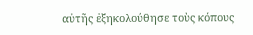αὐτῆς ἐξηκολούθησε τοὺς κόπους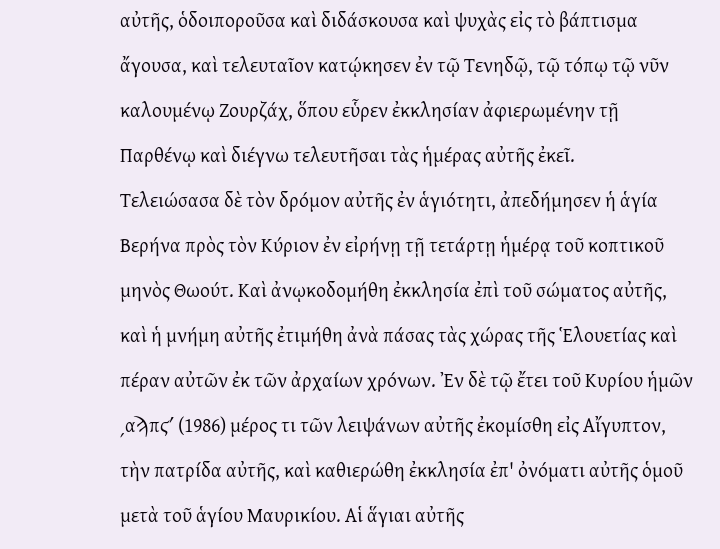αὐτῆς, ὁδοιποροῦσα καὶ διδάσκουσα καὶ ψυχὰς εἰς τὸ βάπτισμα ἄγουσα, καὶ τελευταῖον κατῴκησεν ἐν τῷ Τενηδῷ, τῷ τόπῳ τῷ νῦν καλουμένῳ Ζουρζάχ, ὅπου εὗρεν ἐκκλησίαν ἀφιερωμένην τῇ Παρθένῳ καὶ διέγνω τελευτῆσαι τὰς ἡμέρας αὐτῆς ἐκεῖ.
Τελειώσασα δὲ τὸν δρόμον αὐτῆς ἐν ἁγιότητι, ἀπεδήμησεν ἡ ἁγία Βερήνα πρὸς τὸν Κύριον ἐν εἰρήνῃ τῇ τετάρτῃ ἡμέρᾳ τοῦ κοπτικοῦ μηνὸς Θωούτ. Καὶ ἀνῳκοδομήθη ἐκκλησία ἐπὶ τοῦ σώματος αὐτῆς, καὶ ἡ μνήμη αὐτῆς ἐτιμήθη ἀνὰ πάσας τὰς χώρας τῆς Ἑλουετίας καὶ πέραν αὐτῶν ἐκ τῶν ἀρχαίων χρόνων. Ἐν δὲ τῷ ἔτει τοῦ Κυρίου ἡμῶν ͵αϡπϛʹ (1986) μέρος τι τῶν λειψάνων αὐτῆς ἐκομίσθη εἰς Αἴγυπτον, τὴν πατρίδα αὐτῆς, καὶ καθιερώθη ἐκκλησία ἐπ' ὀνόματι αὐτῆς ὁμοῦ μετὰ τοῦ ἁγίου Μαυρικίου. Αἱ ἅγιαι αὐτῆς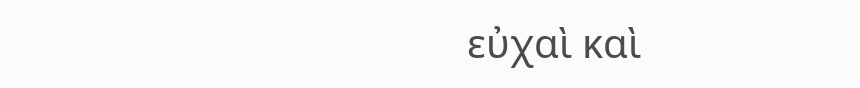εὐχαὶ καὶ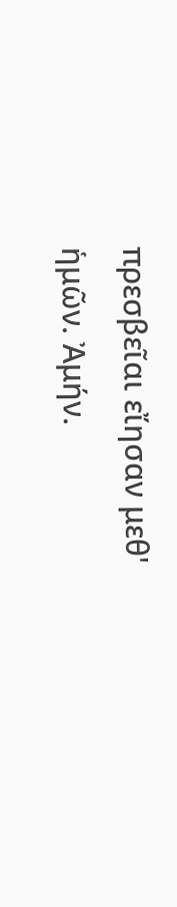πρεσβεῖαι εἴησαν μεθ' ἡμῶν. Ἀμήν.